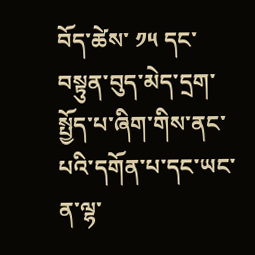བོད་ཚེས་ ༡༥ དང་བསྟུན་བུད་མེད་དྲག་སྤྱོད་པ་ཞིག་གིས་ནང་པའི་དགོན་པ་དང་ཡང་ན་ལྷ་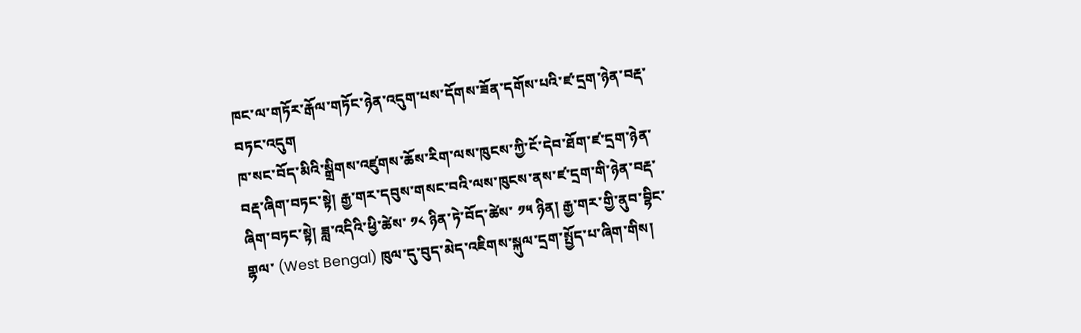ཁང་ལ་གཏོར་རྒོལ་གཏོང་ཉེན་འདུག་པས་དོགས་ཟོན་དགོས་པའི་ཛ་དྲག་ཉེན་བརྡ་བཏང་འདུག
ཁ་སང་བོད་མིའི་སྒྲིགས་འཛུགས་ཆོས་རིག་ལས་ཁུངས་ཀྱི་ངོ་དེབ་ཐོག་ཛ་དྲག་ཉེན་བརྡ་ཞིག་བཏང་སྟེ། རྒྱ་གར་དབུས་གསང་བའི་ལས་ཁུངས་ནས་ཛ་དྲག་གི་ཉེན་བརྡ་ཞིག་བཏང་སྟེ། ཟླ་འདིའི་ཕྱི་ཚེས་ ༡༨ ཉིན་ཏེ་བོད་ཚེས་ ༡༥ ཉིན། རྒྱ་གར་གྱི་ནུབ་བྷིང་གྷལ་ (West Bengal) ཁུལ་དུ་བུད་མེད་འཇིགས་སྐུལ་དྲག་སྤྱོད་པ་ཞིག་གིས།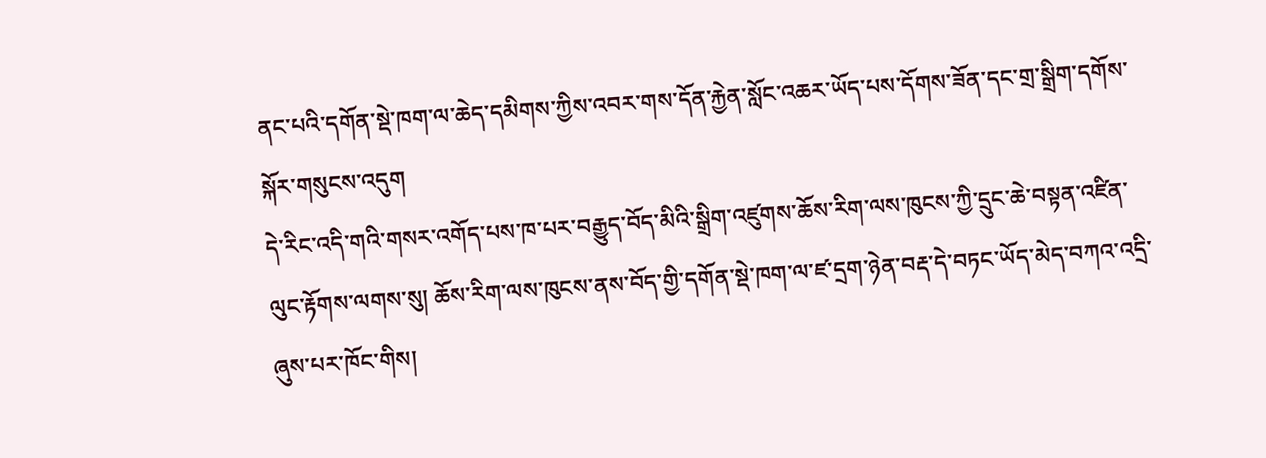ནང་པའི་དགོན་སྡེ་ཁག་ལ་ཆེད་དམིགས་ཀྱིས་འབར་གས་དོན་རྐྱེན་སློང་འཆར་ཡོད་པས་དོགས་ཟོན་དང་གྲ་སྒྲིག་དགོས་སྐོར་གསུངས་འདུག
དེ་རིང་འདི་གའི་གསར་འགོད་པས་ཁ་པར་བརྒྱུད་བོད་མིའི་སྒྲིག་འཛུགས་ཆོས་རིག་ལས་ཁུངས་ཀྱི་དྲུང་ཆེ་བསྟན་འཛིན་ལུང་རྟོགས་ལགས་སུ། ཆོས་རིག་ལས་ཁུངས་ནས་བོད་གྱི་དགོན་སྡེ་ཁག་ལ་ཛ་དྲག་ཉེན་བརྡ་དེ་བཏང་ཡོད་མེད་བཀའ་འདྲི་ཞུས་པར་ཁོང་གིས།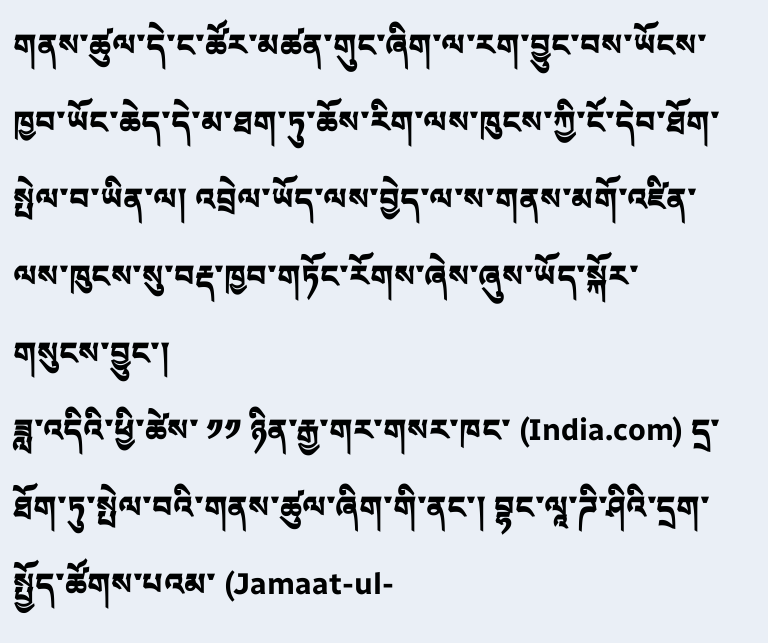གནས་ཚུལ་དེ་ང་ཚོར་མཚན་གུང་ཞིག་ལ་རག་བྱུང་བས་ཡོངས་ཁྱབ་ཡོང་ཆེད་དེ་མ་ཐག་ཏུ་ཆོས་རིག་ལས་ཁུངས་ཀྱི་ངོ་དེབ་ཐོག་སྤེལ་བ་ཡིན་ལ། འབྲེལ་ཡོད་ལས་བྱེད་ལ་ས་གནས་མགོ་འཛིན་ལས་ཁུངས་སུ་བརྡ་ཁྱབ་གཏོང་རོགས་ཞེས་ཞུས་ཡོད་སྐོར་གསུངས་བྱུང་།
ཟླ་འདིའི་ཕྱི་ཚེས་ ༡༡ ཉིན་རྒྱ་གར་གསར་ཁང་ (India.com) དྲ་ཐོག་ཏུ་སྤེལ་བའི་གནས་ཚུལ་ཞིག་གི་ནང་། བྷང་ལཱ་ཌི་ཤིའི་དྲག་སྤྱོད་ཚོགས་པའམ་ (Jamaat-ul-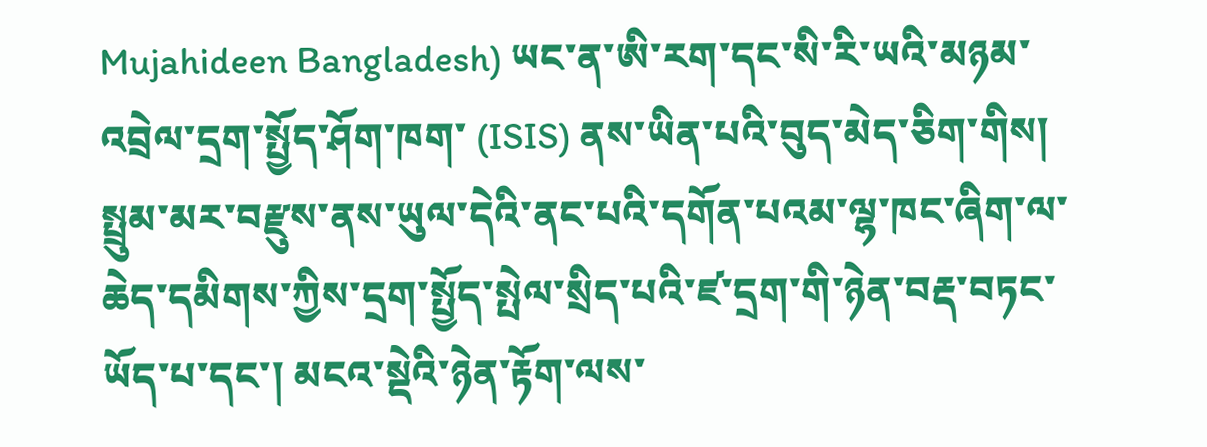Mujahideen Bangladesh) ཡང་ན་ཨི་རག་དང་སི་རི་ཡའི་མཉམ་འབྲེལ་དྲག་སྤྱོད་ཤོག་ཁག་ (ISIS) ནས་ཡིན་པའི་བུད་མེད་ཅིག་གིས། སྤྲུམ་མར་བརྫུས་ནས་ཡུལ་དེའི་ནང་པའི་དགོན་པའམ་ལྷ་ཁང་ཞིག་ལ་ཆེད་དམིགས་ཀྱིས་དྲག་སྤྱོད་སྤེལ་སྲིད་པའི་ཛ་དྲག་གི་ཉེན་བརྡ་བཏང་ཡོད་པ་དང་། མངའ་སྡེའི་ཉེན་རྟོག་ལས་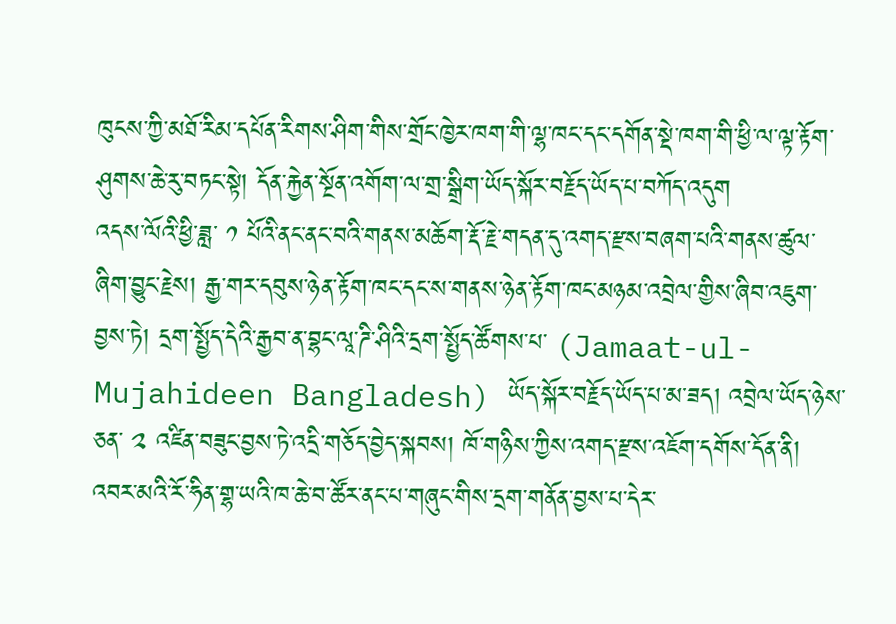ཁུངས་ཀྱི་མཐོ་རིམ་དཔོན་རིགས་ཤིག་གིས་གྲོང་ཁྱེར་ཁག་གི་ལྷ་ཁང་དང་དགོན་སྡེ་ཁག་གི་ཕྱི་ལ་ལྟ་རྟོག་ཤུགས་ཆེ་རུ་བཏང་སྟེ། དོན་རྐྱེན་སྔོན་འགོག་ལ་གྲ་སྒྲིག་ཡོད་སྐོར་བརྗོད་ཡོད་པ་བཀོད་འདུག
འདས་ལོའི་ཕྱི་ཟླ་ ༡ པོའི་ནང་ནང་བའི་གནས་མཆོག་རྡོ་རྗེ་གདན་དུ་འགད་རྫས་བཞག་པའི་གནས་ཚུལ་ཞིག་བྱུང་རྗེས། རྒྱ་གར་དབུས་ཉེན་རྟོག་ཁང་དང་ས་གནས་ཉེན་རྟོག་ཁང་མཉམ་འབྲེལ་གྱིས་ཞིབ་འཇུག་བྱས་ཏེ། དྲག་སྤྱོད་དེའི་རྒྱབ་ན་བྷང་ལཱ་ཌི་ཤིའི་དྲག་སྤྱོད་ཚོགས་པ་ (Jamaat-ul-Mujahideen Bangladesh) ཡོད་སྐོར་བརྗོད་ཡོད་པ་མ་ཟད། འབྲེལ་ཡོད་ཉེས་ཅན་ ༢ འཛིན་བཟུང་བྱས་ཏེ་འདྲི་གཅོད་བྱེད་སྐབས། ཁོ་གཉིས་ཀྱིས་འགད་རྫས་འཇོག་དགོས་དོན་ནི། འབར་མའི་རོ་ཧིན་གྷ་ཡའི་ཁ་ཆེ་བ་ཚོར་ནང་པ་གཞུང་གིས་དྲག་གནོན་བྱས་པ་དེར་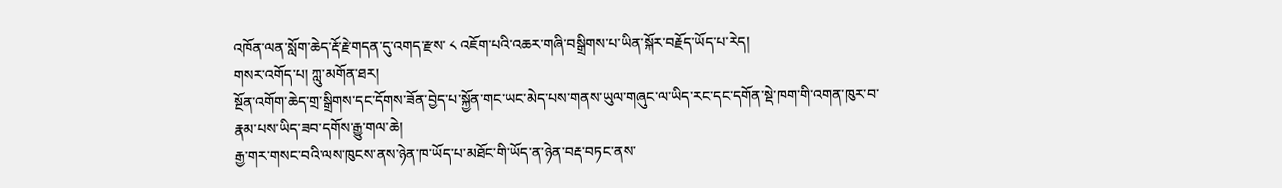འཁོན་ལན་སློག་ཆེད་རྡོ་རྗེ་གདན་དུ་འགད་རྫས་ ༨ འཇོག་པའི་འཆར་གཞི་བསྒྲིགས་པ་ཡིན་སྐོར་བརྗོད་ཡོད་པ་རེད།
གསར་འགོད་པ། ཀླུ་མགོན་ཐར།
སྔོན་འགོག་ཆེད་གྲ་སྒྲིགས་དང་དོགས་ཟོན་བྱེད་པ་སྐྱོན་གང་ཡང་མེད་པས་གནས་ཡུལ་གཞུང་ལ་ཡིད་རང་དང་དགོན་སྡེ་ཁག་གི་འགན་ཁུར་བ་རྣམ་པས་ཡིད་ཟབ་དགོས་རྒྱུ་གལ་ཆེ།
རྒྱ་གར་གསང་བའི་ལས་ཁུངས་ནས་ཉེན་ཁ་ཡོད་པ་མཐོང་གི་ཡོད་ན་ཉེན་བརྡ་བཏང་ནས་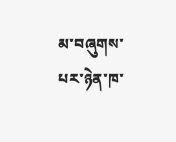མ་བཞུགས་པར་ཉེན་ཁ་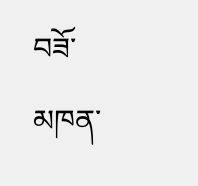བཟོ་མཁན་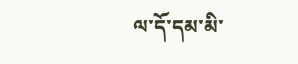ལ་དོ་དམ་མི་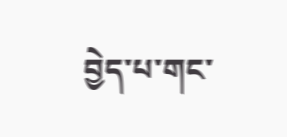བྱེད་པ་གང་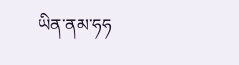ཡིན་ནམ་ཧཧ